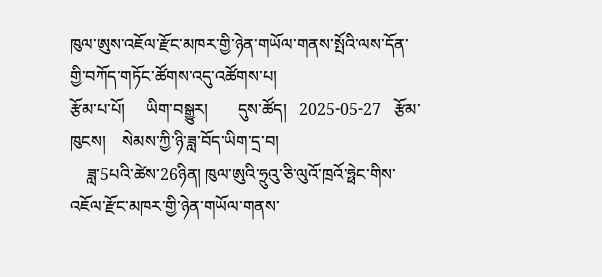ཁུལ་ཨུས་འཇོལ་རྫོང་མཁར་གྱི་ཉེན་གཡོལ་གནས་སྤོའི་ལས་དོན་གྱི་བཀོད་གཏོང་ཚོགས་འདུ་འཚོགས་པ།
རྩོམ་པ་པོ།     ཡིག་བསྒྱུར།       དུས་ཚོད།   2025-05-27   རྩོམ་ཁུངས།    སེམས་ཀྱི་ཉི་ཟླ་བོད་ཡིག་དྲ་བ།
    ཟླ་5པའི་ཚེས་26ཉིན། ཁུལ་ཨུའི་ཧྲུའུ་ཅི་ལུའོ་ཁྲའོ་ཧྥེང་གིས་འཇོལ་རྫོང་མཁར་གྱི་ཉེན་གཡོལ་གནས་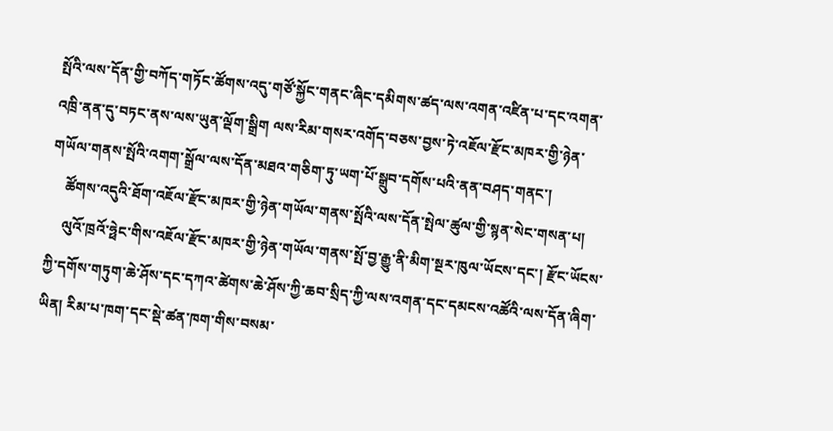སྤོའི་ལས་དོན་གྱི་བཀོད་གཏོང་ཚོགས་འདུ་གཙོ་སྐྱོང་གནང་ཞིང་དམིགས་ཚད་ལས་འགན་འཛིན་པ་དང་འགན་འཁྲི་ནན་དུ་བཏང་ནས་ལས་ཡུན་ལྡོག་སྒྲིག ལས་རིམ་གསར་འགོད་བཅས་བྱས་ཏེ་འཇོལ་རྫོང་མཁར་གྱི་ཉེན་གཡོལ་གནས་སྤོའི་འགག་སྒྲོལ་ལས་དོན་མཐའ་གཅིག་ཏུ་ཡག་པོ་སྒྲུབ་དགོས་པའི་ནན་བཤད་གནང་།
    ཚོགས་འདུའི་ཐོག་འཇོལ་རྫོང་མཁར་གྱི་ཉེན་གཡོལ་གནས་སྤོའི་ལས་དོན་སྤེལ་ཚུལ་གྱི་སྙན་སེང་གསན་པ།
    ལུའོ་ཁྲའོ་ཧྥེང་གིས་འཇོལ་རྫོང་མཁར་གྱི་ཉེན་གཡོལ་གནས་སྤོ་བྱ་རྒྱུ་ནི་མིག་སྔར་ཁུལ་ཡོངས་དང་། རྫོང་ཡོངས་ཀྱི་དགོས་གཏུག་ཆེ་ཤོས་དང་དཀའ་ཚེགས་ཆེ་ཤོས་ཀྱི་ཆབ་སྲིད་ཀྱི་ལས་འགན་དང་དམངས་འཚོའི་ལས་དོན་ཞིག་ཡིན། རིམ་པ་ཁག་དང་སྡེ་ཚན་ཁག་གིས་བསམ་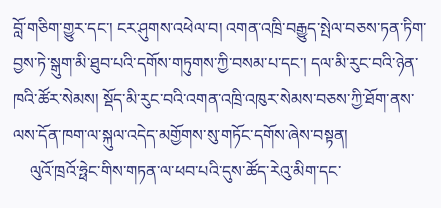བློ་གཅིག་གྱུར་དང་། ངར་ཤུགས་འཕེལ་བ། འགན་འཁྲི་བརྒྱུད་སྤེལ་བཅས་ཏན་ཏིག་བྱས་ཏེ་སྒུག་མི་ཐུབ་པའི་དགོས་གཏུགས་ཀྱི་བསམ་པ་དང་། དལ་མི་རུང་བའི་ཉེན་ཁའི་ཚོར་སེམས། སྡོད་མི་རུང་བའི་འགན་འཁྲི་འཁུར་སེམས་བཅས་ཀྱི་ཐོག་ནས་ལས་དོན་ཁག་ལ་སྐུལ་འདེད་མགྱོགས་སུ་གཏོང་དགོས་ཞེས་བསྟན།
    ལུའོ་ཁྲའོ་ཧྥེང་གིས་གཏན་ལ་ཕབ་པའི་དུས་ཚོད་རེའུ་མིག་དང་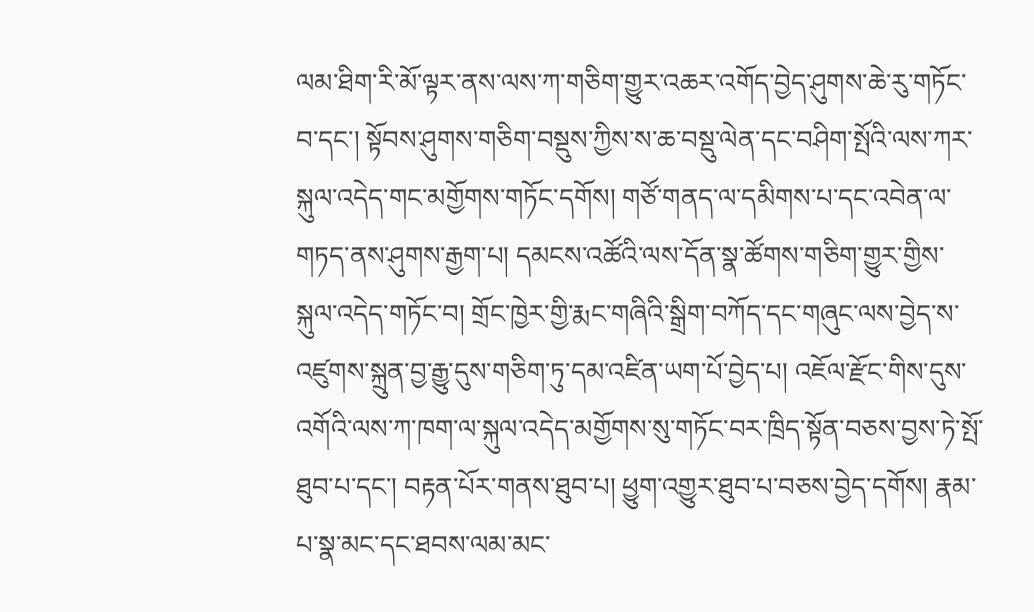ལམ་ཐིག་རི་མོ་ལྟར་ནས་ལས་ཀ་གཅིག་གྱུར་འཆར་འགོད་བྱེད་ཤུགས་ཆེ་རུ་གཏོང་བ་དང་། སྟོབས་ཤུགས་གཅིག་བསྡུས་ཀྱིས་ས་ཆ་བསྡུ་ལེན་དང་བཤིག་སྤོའི་ལས་ཀར་སྐུལ་འདེད་གང་མགྱོགས་གཏོང་དགོས། གཙོ་གནད་ལ་དམིགས་པ་དང་འབེན་ལ་གཏད་ནས་ཤུགས་རྒྱག་པ། དམངས་འཚོའི་ལས་དོན་སྣ་ཚོགས་གཅིག་གྱུར་གྱིས་སྐུལ་འདེད་གཏོང་བ། གྲོང་ཁྱེར་གྱི་རྨང་གཞིའི་སྒྲིག་བཀོད་དང་གཞུང་ལས་བྱེད་ས་འཛུགས་སྐྲུན་བྱ་རྒྱུ་དུས་གཅིག་ཏུ་དམ་འཛིན་ཡག་པོ་བྱེད་པ། འཇོལ་རྫོང་གིས་དུས་འགོའི་ལས་ཀ་ཁག་ལ་སྐུལ་འདེད་མགྱོགས་སུ་གཏོང་བར་ཁྲིད་སྟོན་བཅས་བྱས་ཏེ་སྤོ་ཐུབ་པ་དང་། བརྟན་པོར་གནས་ཐུབ་པ། ཕྱུག་འགྱུར་ཐུབ་པ་བཅས་བྱེད་དགོས། རྣམ་པ་སྣ་མང་དང་ཐབས་ལམ་མང་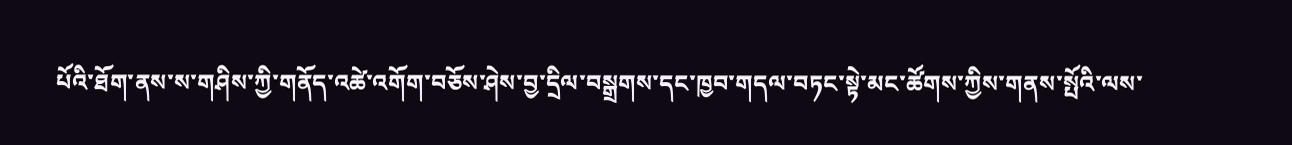པོའི་ཐོག་ནས་ས་གཤིས་ཀྱི་གནོད་འཚེ་འགོག་བཅོས་ཤེས་བྱ་དྲིལ་བསྒྲགས་དང་ཁྱབ་གདལ་བཏང་སྟེ་མང་ཚོགས་ཀྱིས་གནས་སྤོའི་ལས་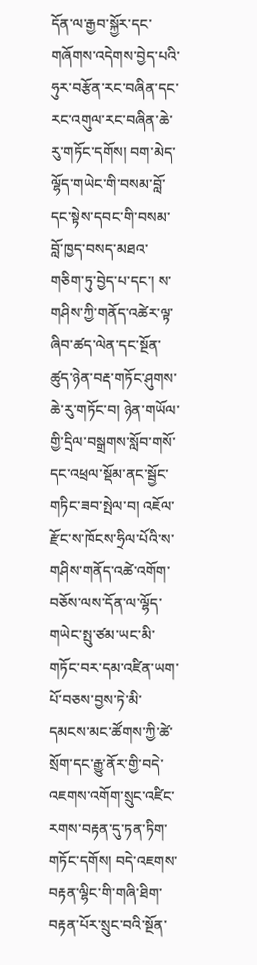དོན་ལ་རྒྱབ་སྐྱོར་དང་གཞོགས་འདེགས་བྱེད་པའི་ཧུར་བརྩོན་རང་བཞིན་དང་རང་འགུལ་རང་བཞིན་ཆེ་རུ་གཏོང་དགོས། བག་མེད་ལྷོད་གཡེང་གི་བསམ་བློ་དང་སྟེས་དབང་གི་བསམ་བློ་ཁྱད་བསད་མཐའ་གཅིག་ཏུ་བྱེད་པ་དང་། ས་གཤིས་ཀྱི་གནོད་འཚེར་ལྟ་ཞིབ་ཚད་ལེན་དང་སྔོན་ཚུད་ཉེན་བརྡ་གཏོང་ཤུགས་ཆེ་རུ་གཏོང་བ། ཉེན་གཡོལ་གྱི་དྲིལ་བསྒྲགས་སློབ་གསོ་དང་འཕྲལ་སྡོམ་ནང་སྦྱོང་གཏིང་ཟབ་སྤེལ་བ། འཇོལ་རྫོང་ས་ཁོངས་ཧྲིལ་པོའི་ས་གཤིས་གནོད་འཚེ་འགོག་བཅོས་ལས་དོན་ལ་ལྷོད་གཡེང་སྤུ་ཙམ་ཡང་མི་གཏོང་བར་དམ་འཛིན་ཡག་པོ་བཅས་བྱས་ཏེ་མི་དམངས་མང་ཚོགས་ཀྱི་ཚེ་སྲོག་དང་རྒྱུ་ནོར་གྱི་བདེ་འཇགས་འགོག་སྲུང་འཛིང་རགས་བརྟན་དུ་ཏན་ཏིག་གཏོང་དགོས། བདེ་འཇགས་བརྟན་ལྷིང་གི་གཞི་ཐིག་བརྟན་པོར་སྲུང་བའི་སྔོན་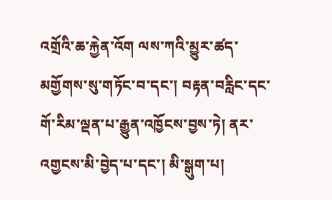འགྲོའི་ཆ་རྐྱེན་འོག ལས་ཀའི་མྱུར་ཚད་མགྱོགས་སུ་གཏོང་བ་དང་། བརྟན་བརླིང་དང་གོ་རིམ་ལྡན་པ་རྒྱུན་འཁྱོངས་བྱས་ཏེ། ནར་འགྱངས་མི་བྱེད་པ་དང་། མི་སྒུག་པ།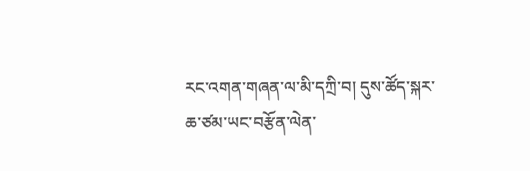རང་འགན་གཞན་ལ་མི་དཀྲི་བ། དུས་ཚོད་སྐར་ཆ་ཙམ་ཡང་བརྩོན་ལེན་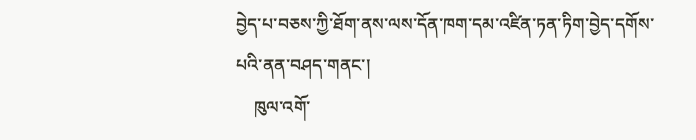བྱེད་པ་བཅས་ཀྱི་ཐོག་ནས་ལས་དོན་ཁག་དམ་འཛིན་ཏན་ཏིག་བྱེད་དགོས་པའི་ནན་བཤད་གནང་།
    ཁུལ་འགོ་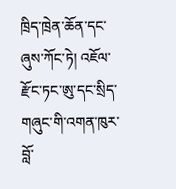ཁྲིད་ཁྲེན་ཆོན་དང་ཞུས་ཀོང་ཏེ། འཇོལ་རྫོང་ཏང་ཨུ་དང་སྲིད་གཞུང་གི་འགན་ཁུར་བློ་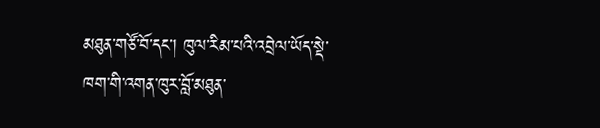མཐུན་གཙོ་བོ་དང་། ཁུལ་རིམ་པའི་འབྲེལ་ཡོད་སྡེ་ཁག་གི་འགན་ཁུར་བློ་མཐུན་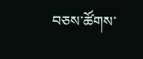བཅས་ཚོགས་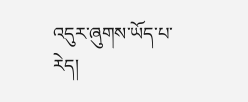འདུར་ཞུགས་ཡོད་པ་རེད།